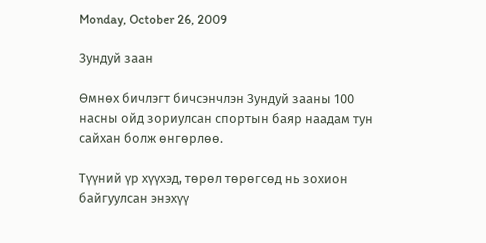Monday, October 26, 2009

Зундуй заан

Өмнөх бичлэгт бичсэнчлэн Зундуй зааны 100 насны ойд зориулсан спортын баяр наадам тун сайхан болж өнгөрлөө.

Түүний үр хүүхэд, төрөл төрөгсөд нь зохион байгуулсан энэхүү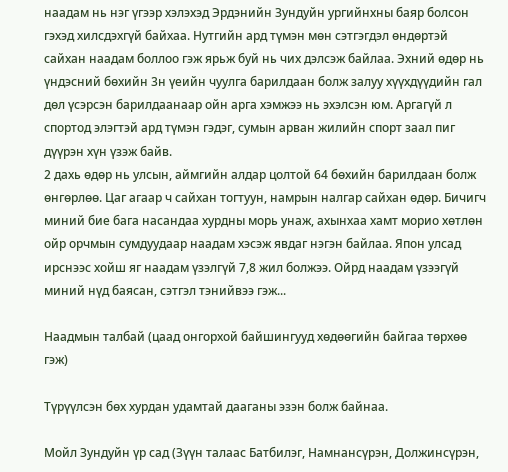наадам нь нэг үгээр хэлэхэд Эрдэнийн Зундуйн ургийнхны баяр болсон гэхэд хилсдэхгүй байхаа. Нутгийн ард түмэн мөн сэтгэгдэл өндөртэй сайхан наадам боллоо гэж ярьж буй нь чих дэлсэж байлаа. Эхний өдөр нь үндэсний бөхийн 3н үеийн чуулга барилдаан болж залуу хүүхдүүдийн гал дөл үсэрсэн барилдаанаар ойн арга хэмжээ нь эхэлсэн юм. Аргагүй л спортод элэгтэй ард түмэн гэдэг, сумын арван жилийн спорт заал пиг дүүрэн хүн үзэж байв.
2 дахь өдөр нь улсын, аймгийн алдар цолтой 64 бөхийн барилдаан болж өнгөрлөө. Цаг агаар ч сайхан тогтуун, намрын налгар сайхан өдөр. Бичигч миний бие бага насандаа хурдны морь унаж, ахынхаа хамт морио хөтлөн ойр орчмын сумдуудаар наадам хэсэж явдаг нэгэн байлаа. Япон улсад ирснээс хойш яг наадам үзэлгүй 7,8 жил болжээ. Ойрд наадам үзээгүй миний нүд баясан, сэтгэл тэнийвээ гэж...

Наадмын талбай (цаад онгорхой байшингууд хөдөөгийн байгаа төрхөө гэж)

Түрүүлсэн бөх хурдан удамтай дааганы эзэн болж байнаа.

Мойл Зундуйн үр сад (Зүүн талаас Батбилэг, Намнансүрэн, Должинсүрэн,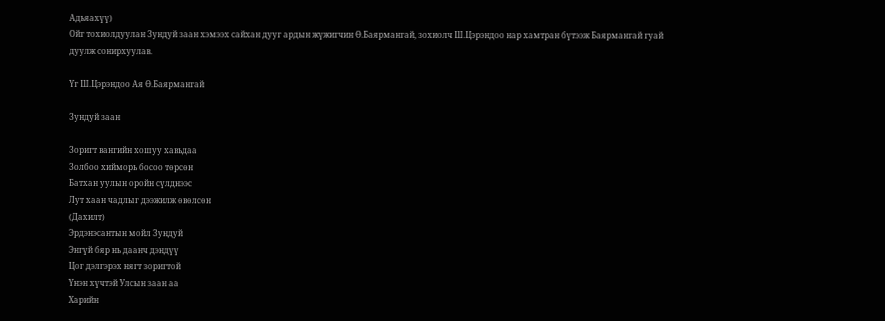Адьяахүү)
Ойг тохиолдуулан Зундуй заан хэмээх сайхан дууг ардын жүжигчин Ө.Баярмангай, зохиолч Ш.Цэрэндоо нар хамтран бүтээж Баярмангай гуай дуулж сонирхуулав.

Үг Ш.Цэрэндоо Ая Ө.Баярмангай

Зундуй заан

Зоригт вангийн хошуу хавьдаа
Золбоо хийморь босоо төрсөн
Батхан уулын оройн сүлднээс
Лут хаан чадлыг дээжилж өвөлсөн
(Дахилт)
Эрдэнэсантын мойл Зундуй
Энгүй бяр нь даанч дэндүү
Цог дэлгэрэх нягт зоригтой
Үнэн хүчтэй Улсын заан аа
Харийн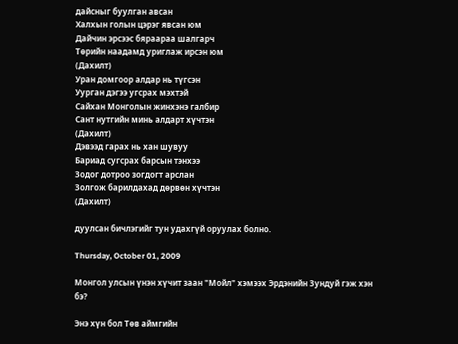дайсныг буулган авсан
Халхын голын цэрэг явсан юм
Дайчин эрсээс бяраараа шалгарч
Төрийн наадамд уриглаж ирсэн юм
(Дахилт)
Уран домгоор алдар нь түгсэн
Уурган дэгээ угсрах мэхтэй
Сайхан Монголын жинхэнэ галбир
Сант нутгийн минь алдарт хүчтэн
(Дахилт)
Дэвээд гарах нь хан шувуу
Бариад сугсрах барсын тэнхээ
Зодог дотроо зогдогт арслан
Золгож барилдахад дөрвөн хүчтэн
(Дахилт)

дуулсан бичлэгийг тун удахгүй оруулах болно.

Thursday, October 01, 2009

Монгол улсын үнэн хүчит заан "Мойл" хэмээх Эрдэнийн Зундуй гэж хэн бэ?

Энэ хүн бол Төв аймгийн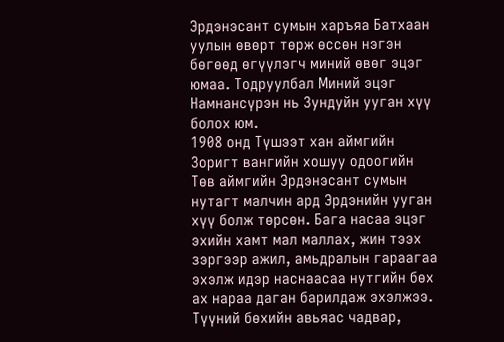Эрдэнэсант сумын харъяа Батхаан уулын өвөрт төрж өссөн нэгэн бөгөөд өгүүлэгч миний өвөг эцэг юмаа. Тодруулбал Миний эцэг Намнансүрэн нь Зундуйн ууган хүү болох юм.
1908 онд Түшээт хан аймгийн Зоригт вангийн хошуу одоогийн Төв аймгийн Эрдэнэсант сумын нутагт малчин ард Эрдэнийн ууган хүү болж төрсөн. Бага насаа эцэг эхийн хамт мал маллах, жин тээх зэргээр ажил, амьдралын гараагаа эхэлж идэр наснаасаа нутгийн бөх ах нараа даган барилдаж эхэлжээ. Түүний бөхийн авьяас чадвар,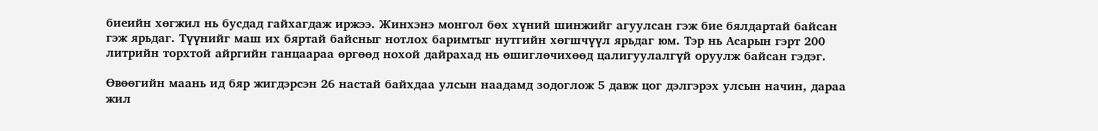биеийн хөгжил нь бусдад гайхагдаж иржээ. Жинхэнэ монгол бөх хүний шинжийг агуулсан гэж бие бялдартай байсан гэж ярьдаг. Түүнийг маш их бяртай байсныг нотлох баримтыг нутгийн хөгшчүүл ярьдаг юм. Тэр нь Асарын гэрт 200 литрийн торхтой айргийн ганцаараа өргөөд нохой дайрахад нь өшиглөчихөөд цалигуулалгүй оруулж байсан гэдэг.

Өвөөгийн маань ид бяр жигдэрсэн 26 настай байхдаа улсын наадамд зодоглож 5 давж цог дэлгэрэх улсын начин, дараа жил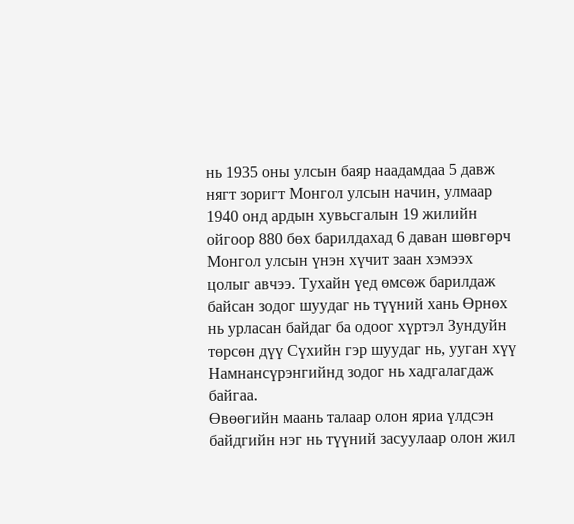нь 1935 оны улсын баяр наадамдаа 5 давж нягт зоригт Монгол улсын начин, улмаар 1940 онд ардын хувьсгалын 19 жилийн ойгоор 880 бөх барилдахад 6 даван шөвгөрч Монгол улсын үнэн хүчит заан хэмээх цолыг авчээ. Тухайн үед өмсөж барилдаж байсан зодог шуудаг нь түүний хань Өрнөх нь урласан байдаг ба одоог хүртэл Зундуйн төрсөн дүү Сүхийн гэр шуудаг нь, ууган хүү Намнансүрэнгийнд зодог нь хадгалагдаж байгаа.
Өвөөгийн маань талаар олон яриа үлдсэн байдгийн нэг нь түүний засуулаар олон жил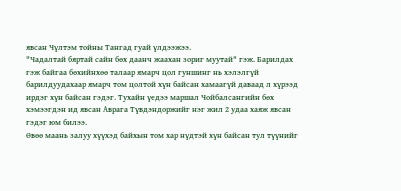явсан Чүлтэм тойны Тангад гуай үлдээжээ.
"Чадалтай бяртай сайн бөх даанч жаахан зориг муутай" гэж. Барилдах гэж байгаа бөхийнхөө талаар ямарч цол гуншинг нь хэлэлгүй барилдуудахаар ямарч том цолтой хүн байсан хамаагүй даваад л хүрээд ирдэг хүн байсан гэдэг. Тухайн үедээ маршал Чойбалсангийн бөх хэмээгдэн ид явсан Аврага Түвдэндоржийг нэг жил 2 удаа хаяж явсан гэдэг юм билээ.
Өвөө маань залуу хүүхэд байхын том хар нүдтэй хүн байсан тул түүнийг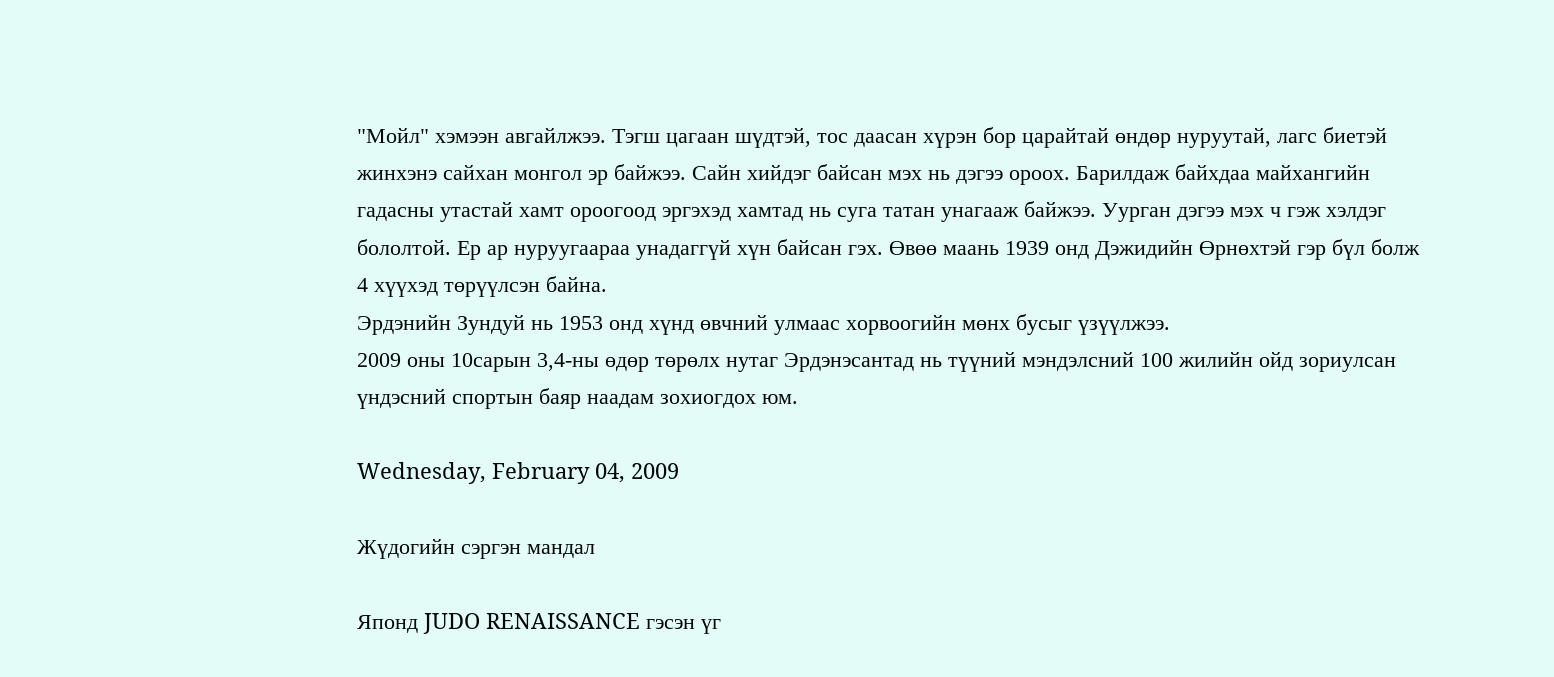"Мойл" хэмээн авгайлжээ. Тэгш цагаан шүдтэй, тос даасан хүрэн бор царайтай өндөр нуруутай, лагс биетэй жинхэнэ сайхан монгол эр байжээ. Сайн хийдэг байсан мэх нь дэгээ ороох. Барилдаж байхдаа майхангийн гадасны утастай хамт ороогоод эргэхэд хамтад нь суга татан унагааж байжээ. Уурган дэгээ мэх ч гэж хэлдэг бололтой. Ер ар нуруугаараа унадаггүй хүн байсан гэх. Өвөө маань 1939 онд Дэжидийн Өрнөхтэй гэр бүл болж 4 хүүхэд төрүүлсэн байна.
Эрдэнийн Зундуй нь 1953 онд хүнд өвчний улмаас хорвоогийн мөнх бусыг үзүүлжээ.
2009 оны 10сарын 3,4-ны өдөр төрөлх нутаг Эрдэнэсантад нь түүний мэндэлсний 100 жилийн ойд зориулсан үндэсний спортын баяр наадам зохиогдох юм.

Wednesday, February 04, 2009

Жүдогийн сэргэн мандал

Японд JUDO RENAISSANCE гэсэн үг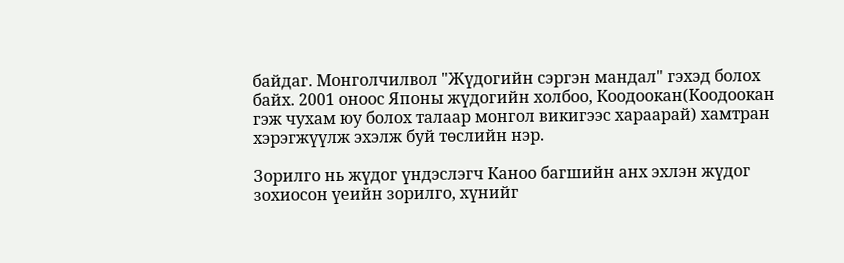байдаг. Монголчилвол "Жүдогийн сэргэн мандал" гэхэд болох байх. 2001 оноос Японы жүдогийн холбоо, Коодоокан(Коодоокан гэж чухам юу болох талаар монгол викигээс хараарай) хамтран хэрэгжүүлж эхэлж буй төслийн нэр.

Зорилго нь жүдог үндэслэгч Каноо багшийн анх эхлэн жүдог зохиосон үеийн зорилго, хүнийг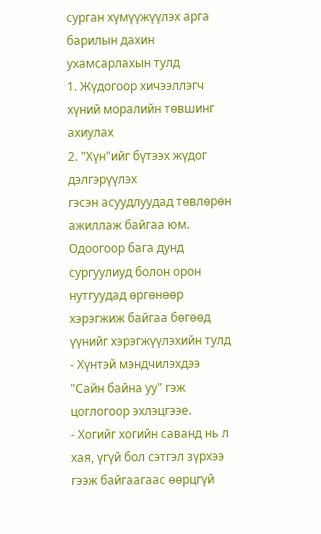сурган хүмүүжүүлэх арга барилын дахин ухамсарлахын тулд
1. Жүдогоор хичээллэгч хүний моралийн төвшинг ахиулах
2. "Хүн"ийг бүтээх жүдог дэлгэрүүлэх
гэсэн асуудлуудад төвлөрөн ажиллаж байгаа юм. Одоогоор бага дунд сургуулиуд болон орон нутгуудад өргөнөөр хэрэгжиж байгаа бөгөөд үүнийг хэрэгжүүлэхийн тулд
- Хүнтэй мэндчилэхдээ "Сайн байна уу" гэж цоглогоор эхлэцгээе.
- Хогийг хогийн саванд нь л хая, үгүй бол сэтгэл зүрхээ гээж байгаагаас өөрцгүй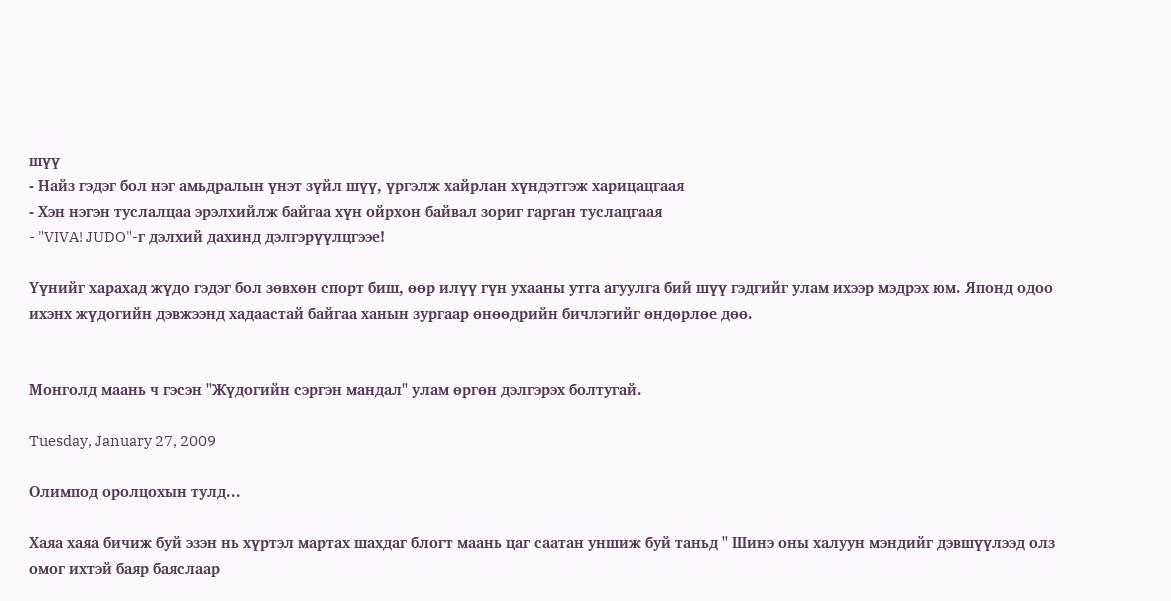шүү
- Найз гэдэг бол нэг амьдралын үнэт зүйл шүү, үргэлж хайрлан хүндэтгэж харицацгаая
- Хэн нэгэн туслалцаа эрэлхийлж байгаа хүн ойрхон байвал зориг гарган туслацгаая
- "VIVA! JUDO"-г дэлхий дахинд дэлгэрүүлцгээе!

Үүнийг харахад жүдо гэдэг бол зөвхөн спорт биш, өөр илүү гүн ухааны утга агуулга бий шүү гэдгийг улам ихээр мэдрэх юм. Японд одоо ихэнх жүдогийн дэвжээнд хадаастай байгаа ханын зургаар өнөөдрийн бичлэгийг өндөрлөе дөө.


Монголд маань ч гэсэн "Жүдогийн сэргэн мандал" улам өргөн дэлгэрэх болтугай.

Tuesday, January 27, 2009

Олимпод оролцохын тулд...

Хаяа хаяа бичиж буй эзэн нь хүртэл мартах шахдаг блогт маань цаг саатан уншиж буй таньд " Шинэ оны халуун мэндийг дэвшүүлээд олз омог ихтэй баяр баяслаар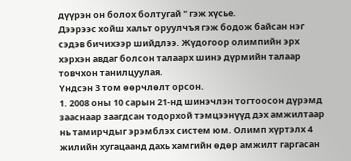дүүрэн он болох болтугай " гэж хүсье.
Дээрээс хойш хальт оруулчъя гэж бодож байсан нэг сэдэв бичихээр шийдлээ. Жүдогоор олимпийн эрх хэрхэн авдаг болсон талаарх шинэ дүрмийн талаар товчхон танилцуулая.
Үндсэн 3 том өөрчлөлт орсон.
1. 2008 оны 10 сарын 21-нд шинэчлэн тогтоосон дүрэмд зааснаар заагдсан тодорхой тэмцээнүүд дэх амжилтаар нь тамирчдыг эрэмблэх систем юм. Олимп хүртэлх 4 жилийн хугацаанд дахь хамгийн өдөр амжилт гаргасан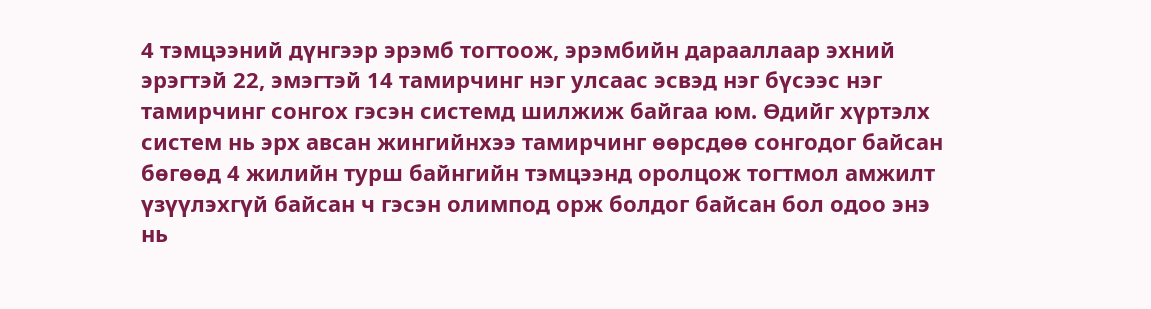4 тэмцээний дүнгээр эрэмб тогтоож, эрэмбийн дарааллаар эхний эрэгтэй 22, эмэгтэй 14 тамирчинг нэг улсаас эсвэд нэг бүсээс нэг тамирчинг сонгох гэсэн системд шилжиж байгаа юм. Өдийг хүртэлх систем нь эрх авсан жингийнхээ тамирчинг өөрсдөө сонгодог байсан бөгөөд 4 жилийн турш байнгийн тэмцээнд оролцож тогтмол амжилт үзүүлэхгүй байсан ч гэсэн олимпод орж болдог байсан бол одоо энэ нь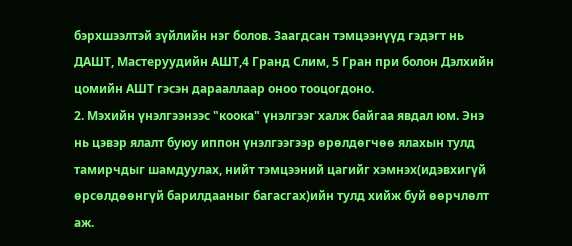бэрхшээлтэй зүйлийн нэг болов. Заагдсан тэмцээнүүд гэдэгт нь ДАШТ, Мастеруудийн АШТ,4 Гранд Слим, 5 Гран при болон Дэлхийн цомийн АШТ гэсэн дарааллаар оноо тооцогдоно.
2. Мэхийн үнэлгээнээс "коока" үнэлгээг халж байгаа явдал юм. Энэ нь цэвэр ялалт буюу иппон үнэлгээгээр өрөлдөгчөө ялахын тулд тамирчдыг шамдуулах, нийт тэмцээний цагийг хэмнэх(идэвхигүй өрсөлдөөнгүй барилдааныг багасгах)ийн тулд хийж буй өөрчлөлт аж.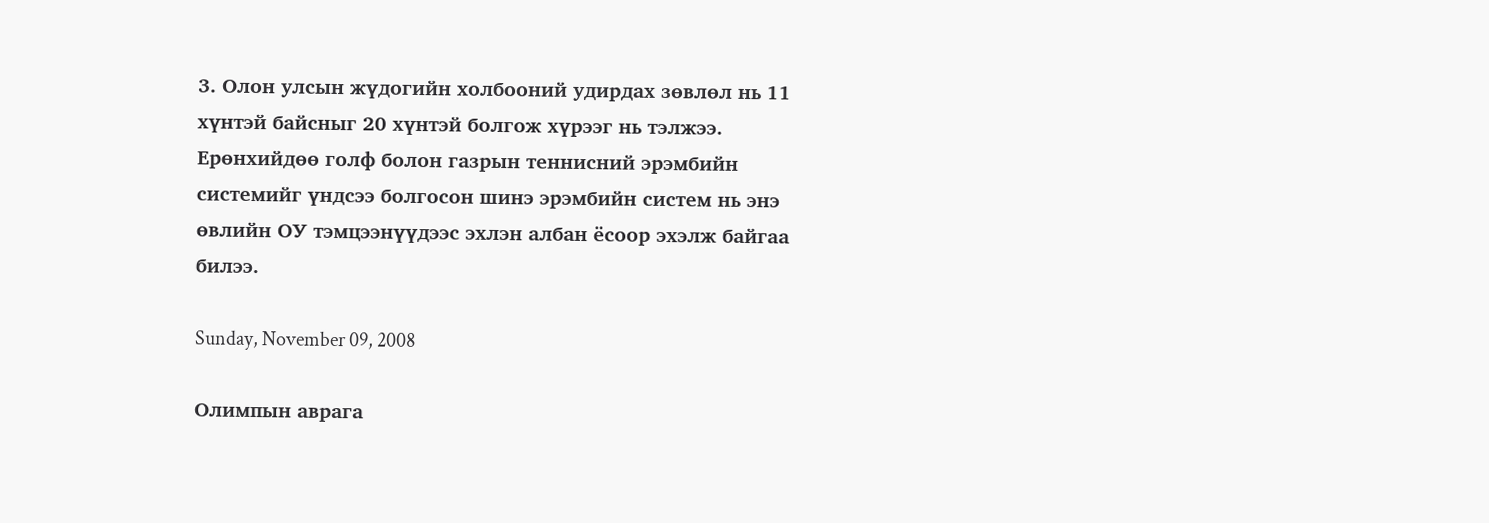3. Олон улсын жүдогийн холбооний удирдах зөвлөл нь 11 хүнтэй байсныг 20 хүнтэй болгож хүрээг нь тэлжээ.
Ерөнхийдөө голф болон газрын теннисний эрэмбийн системийг үндсээ болгосон шинэ эрэмбийн систем нь энэ өвлийн ОУ тэмцээнүүдээс эхлэн албан ёсоор эхэлж байгаа билээ.

Sunday, November 09, 2008

Олимпын аврага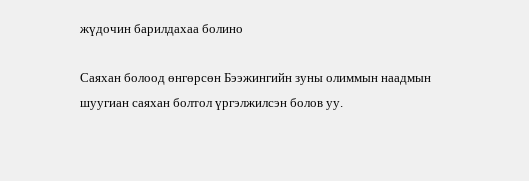жүдочин барилдахаа болино

Саяхан болоод өнгөрсөн Бээжингийн зуны олиммын наадмын шуугиан саяхан болтол үргэлжилсэн болов уу.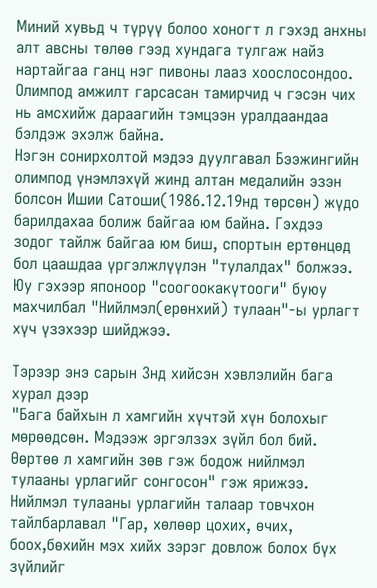Миний хувьд ч түрүү болоо хоногт л гэхэд анхны алт авсны төлөө гээд хундага тулгаж найз нартайгаа ганц нэг пивоны лааз хоослосондоо.
Олимпод амжилт гарсасан тамирчид ч гэсэн чих нь амсхийж дараагийн тэмцээн уралдаандаа бэлдэж эхэлж байна.
Нэгэн сонирхолтой мэдээ дуулгавал Бээжингийн олимпод үнэмлэхүй жинд алтан медалийн эзэн болсон Ишии Сатоши(1986.12.19нд төрсөн) жүдо барилдахаа болиж байгаа юм байна. Гэхдээ зодог тайлж байгаа юм биш, спортын ертөнцөд бол цаашдаа үргэлжлүүлэн "тулалдах" болжээ. Юу гэхээр японоор "соогоокакүтооги" буюу махчилбал "Нийлмэл(ерөнхий) тулаан"-ы урлагт хүч үзэхээр шийджээ.

Тэрээр энэ сарын 3нд хийсэн хэвлэлийн бага хурал дээр
"Бага байхын л хамгийн хүчтэй хүн болохыг мөрөөдсөн. Мэдээж эргэлзэх зүйл бол бий. Өөртөө л хамгийн зөв гэж бодож нийлмэл тулааны урлагийг сонгосон" гэж ярижээ. Нийлмэл тулааны урлагийн талаар товчхон тайлбарлавал "Гар, хөлөөр цохих, өчих, боох,бөхийн мэх хийх зэрэг довлож болох бүх зүйлийг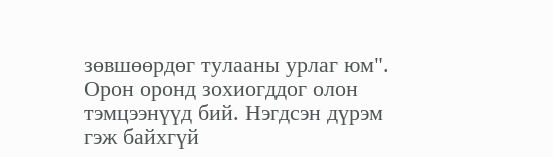зөвшөөрдөг тулааны урлаг юм".
Орон оронд зохиогддог олон тэмцээнүүд бий. Нэгдсэн дүрэм гэж байхгүй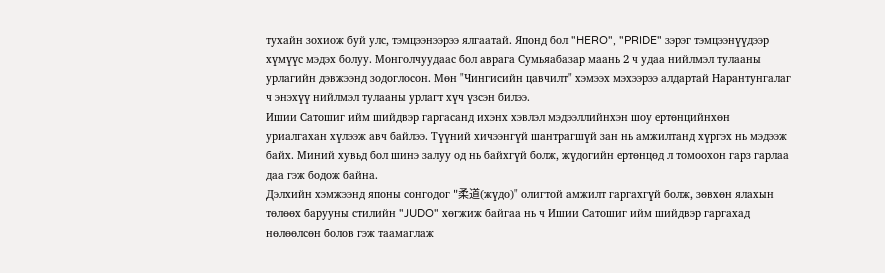тухайн зохиож буй улс, тэмцээнээрээ ялгаатай. Японд бол "HERO", "PRIDE" зэрэг тэмцээнүүдээр хүмүүс мэдэх болуу. Монголчуудаас бол аврага Сумьяабазар маань 2 ч удаа нийлмэл тулааны урлагийн дэвжээнд зодоглосон. Мөн "Чингисийн цавчилт" хэмээх мэхээрээ алдартай Нарантунгалаг ч энэхүү нийлмэл тулааны урлагт хүч үзсэн билээ.
Ишии Сатошиг ийм шийдвэр гаргасанд ихэнх хэвлэл мэдээллийнхэн шоу ертөнцийнхөн уриалгахан хүлээж авч байлээ. Түүний хичээнгүй шантрагшүй зан нь амжилтанд хүргэх нь мэдээж байх. Миний хувьд бол шинэ залуу од нь байхгүй болж, жүдогийн ертөнцөд л томоохон гарз гарлаа даа гэж бодож байна.
Дэлхийн хэмжээнд японы сонгодог "柔道(жүдо)" олигтой амжилт гаргахгүй болж, зөвхөн ялахын төлөөх барууны стилийн "JUDO" хөгжиж байгаа нь ч Ишии Сатошиг ийм шийдвэр гаргахад нөлөөлсөн болов гэж таамаглаж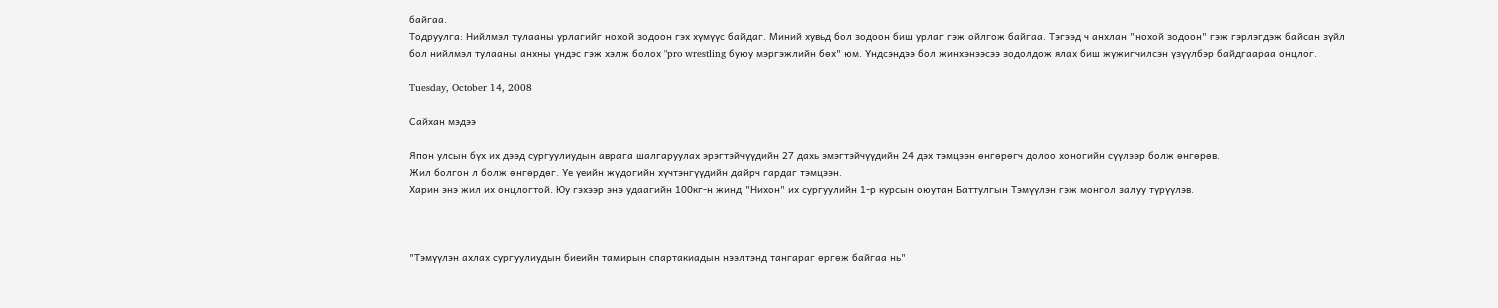байгаа.
Тодруулга: Нийлмэл тулааны урлагийг нохой зодоон гэх хүмүүс байдаг. Миний хувьд бол зодоон биш урлаг гэж ойлгож байгаа. Тэгээд ч анхлан "нохой зодоон" гэж гэрлэгдэж байсан зүйл бол нийлмэл тулааны анхны үндэс гэж хэлж болох "pro wrestling буюу мэргэжлийн бөх" юм. Үндсэндээ бол жинхэнээсээ зодолдож ялах биш жүжигчилсэн үзүүлбэр байдгаараа онцлог.

Tuesday, October 14, 2008

Сайхан мэдээ

Япон улсын бүх их дээд сургуулиудын аврага шалгаруулах эрэгтэйчүүдийн 27 дахь эмэгтэйчүүдийн 24 дэх тэмцээн өнгөрөгч долоо хоногийн сүүлээр болж өнгөрөв.
Жил болгон л болж өнгөрдөг. Үе үеийн жүдогийн хүчтэнгүүдийн дайрч гардаг тэмцээн.
Харин энэ жил их онцлогтой. Юу гэхээр энэ удаагийн 100кг-н жинд "Нихон" их сургуулийн 1-р курсын оюутан Баттулгын Тэмүүлэн гэж монгол залуу түрүүлэв.



"Тэмүүлэн ахлах сургуулиудын биеийн тамирын спартакиадын нээлтэнд тангараг өргөж байгаа нь"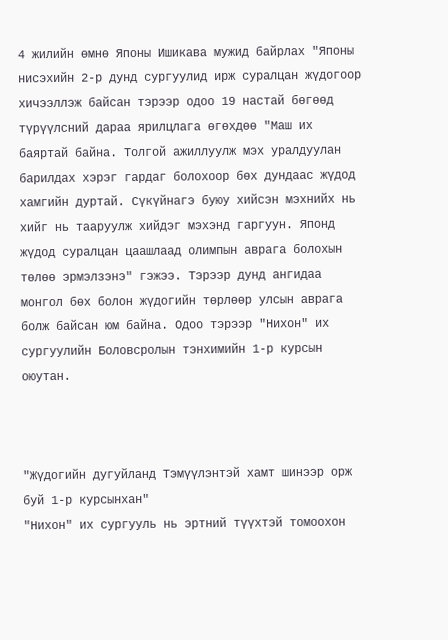4 жилийн өмнө Японы Ишикава мужид байрлах "Японы нисэхийн 2-р дунд сургуулид ирж суралцан жүдогоор хичээллэж байсан тэрээр одоо 19 настай бөгөөд түрүүлсний дараа ярилцлага өгөхдөө "Маш их баяртай байна. Толгой ажиллуулж мэх уралдуулан барилдах хэрэг гардаг болохоор бөх дундаас жүдод хамгийн дуртай. Сүкүйнагэ буюу хийсэн мэхнийх нь хийг нь тааруулж хийдэг мэхэнд гаргуун. Японд жүдод суралцан цаашлаад олимпын аврага болохын төлөө эрмэлзэнэ" гэжээ. Тэрээр дунд ангидаа монгол бөх болон жүдогийн төрлөөр улсын аврага болж байсан юм байна. Одоо тэрээр "Нихон" их сургуулийн Боловсролын тэнхимийн 1-р курсын оюутан.



"Жүдогийн дугуйланд Тэмүүлэнтэй хамт шинээр орж буй 1-р курсынхан"
"Нихон" их сургууль нь эртний түүхтэй томоохон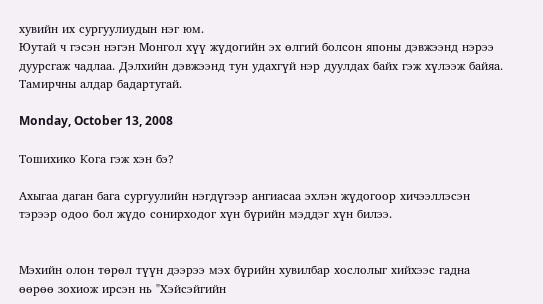хувийн их сургуулиудын нэг юм.
Юутай ч гэсэн нэгэн Монгол хүү жүдогийн эх өлгий болсон японы дэвжээнд нэрээ дуурсгаж чадлаа. Дэлхийн дэвжээнд тун удахгүй нэр дуулдах байх гэж хүлээж байяа.
Тамирчны алдар бадартугай.

Monday, October 13, 2008

Тошихико Кога гэж хэн бэ?

Ахыгаа даган бага сургуулийн нэгдүгээр ангиасаа эхлэн жүдогоор хичээллэсэн тэрээр одоо бол жүдо сонирходог хүн бүрийн мэддэг хүн билээ.


Мэхийн олон төрөл түүн дээрээ мэх бүрийн хувилбар хослолыг хийхээс гадна өөрөө зохиож ирсэн нь "Хэйсэйгийн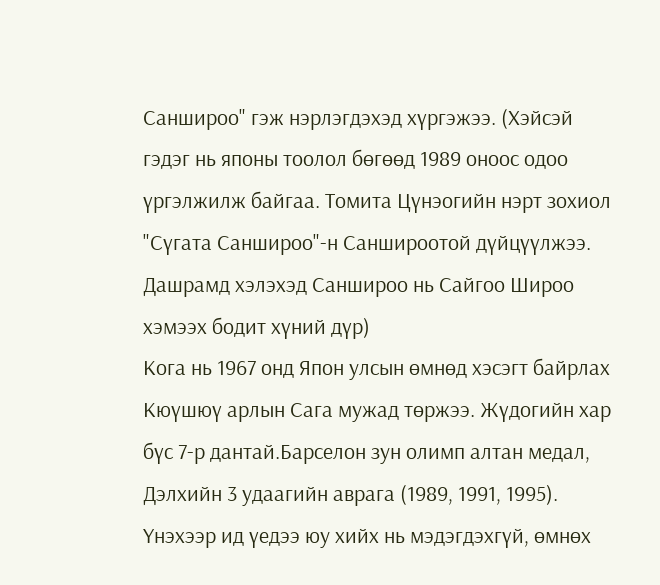Саншироо" гэж нэрлэгдэхэд хүргэжээ. (Хэйсэй гэдэг нь японы тоолол бөгөөд 1989 оноос одоо үргэлжилж байгаа. Томита Цүнэогийн нэрт зохиол "Сүгата Саншироо"-н Саншироотой дүйцүүлжээ. Дашрамд хэлэхэд Саншироо нь Сайгоо Широо хэмээх бодит хүний дүр)
Кога нь 1967 онд Япон улсын өмнөд хэсэгт байрлах Кюүшюү арлын Сага мужад төржээ. Жүдогийн хар бүс 7-р дантай.Барселон зун олимп алтан медал, Дэлхийн 3 удаагийн аврага (1989, 1991, 1995). Үнэхээр ид үедээ юу хийх нь мэдэгдэхгүй, өмнөх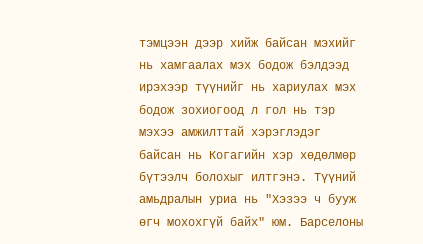тэмцээн дээр хийж байсан мэхийг нь хамгаалах мэх бодож бэлдээд ирэхээр түүнийг нь хариулах мэх бодож зохиогоод л гол нь тэр мэхээ амжилттай хэрэглэдэг байсан нь Когагийн хэр хөдөлмөр бүтээлч болохыг илтгэнэ. Түүний амьдралын уриа нь "Хэзээ ч бууж өгч мохохгүй байх" юм. Барселоны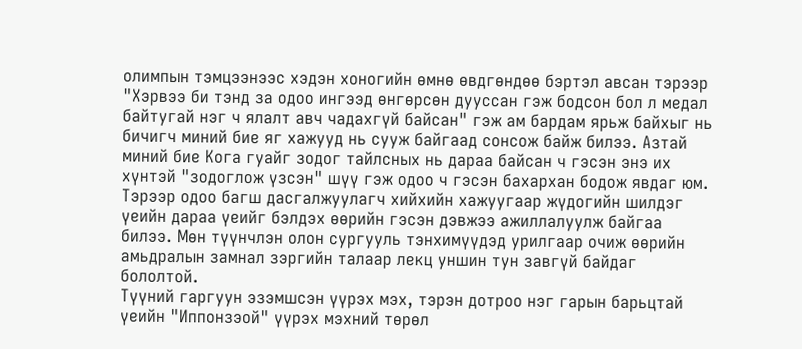олимпын тэмцээнээс хэдэн хоногийн өмнө өвдгөндөө бэртэл авсан тэрээр "Хэрвээ би тэнд за одоо ингээд өнгөрсөн дууссан гэж бодсон бол л медал байтугай нэг ч ялалт авч чадахгүй байсан" гэж ам бардам ярьж байхыг нь бичигч миний бие яг хажууд нь сууж байгаад сонсож байж билээ. Азтай миний бие Кога гуайг зодог тайлсных нь дараа байсан ч гэсэн энэ их хүнтэй "зодоглож үзсэн" шүү гэж одоо ч гэсэн бахархан бодож явдаг юм. Тэрээр одоо багш дасгалжуулагч хийхийн хажуугаар жүдогийн шилдэг үеийн дараа үеийг бэлдэх өөрийн гэсэн дэвжээ ажиллалуулж байгаа билээ. Мөн түүнчлэн олон сургууль тэнхимүүдэд урилгаар очиж өөрийн амьдралын замнал зэргийн талаар лекц уншин тун завгүй байдаг бололтой.
Түүний гаргуун эзэмшсэн үүрэх мэх, тэрэн дотроо нэг гарын барьцтай үеийн "Иппонзэой" үүрэх мэхний төрөл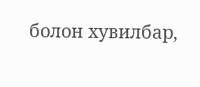болон хувилбар,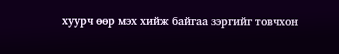хуурч өөр мэх хийж байгаа зэргийг товчхон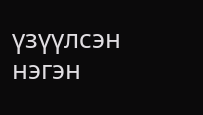үзүүлсэн нэгэн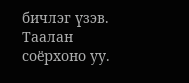бичлэг үзэв.
Таалан соёрхоно уу.